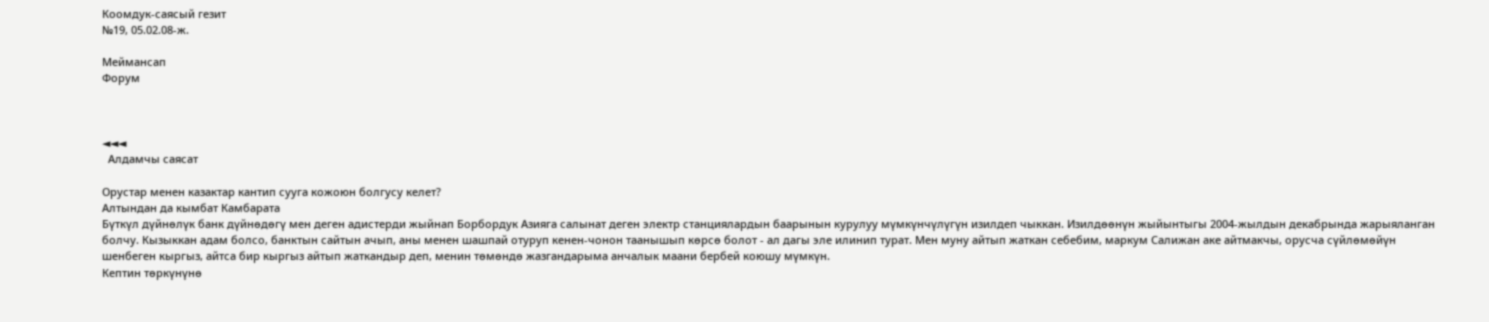Коомдук-саясый гезит
№19, 05.02.08-ж.

Меймансап
Форум



◄◄◄
  Алдамчы саясат

Орустар менен казактар кантип сууга кожоюн болгусу келет?
Алтындан да кымбат Камбарата
Бүткүл дүйнөлүк банк дүйнөдөгү мен деген адистерди жыйнап Борбордук Азияга салынат деген электр станциялардын баарынын курулуу мүмкүнчүлүгүн изилдеп чыккан. Изилдөөнүн жыйынтыгы 2004-жылдын декабрында жарыяланган болчу. Кызыккан адам болсо, банктын сайтын ачып, аны менен шашпай отуруп кенен-чонон таанышып көрсө болот - ал дагы эле илинип турат. Мен муну айтып жаткан себебим, маркум Салижан аке айтмакчы, орусча сүйлөмөйүн шенбеген кыргыз, айтса бир кыргыз айтып жаткандыр деп, менин төмөндө жазгандарыма анчалык маани бербей коюшу мүмкүн.
Кептин төркүнүнө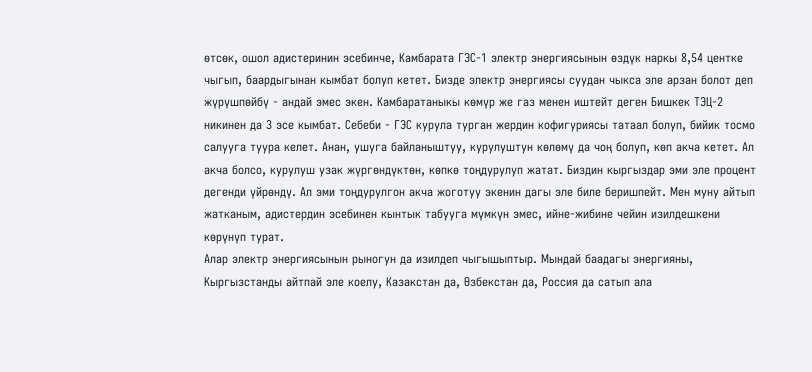өтсөк, ошол адистеринин эсебинче, Камбарата ГЭС-1 электр энергиясынын өздүк наркы 8,54 центке чыгып, баардыгынан кымбат болуп кетет. Бизде электр энергиясы суудан чыкса эле арзан болот деп жүрүшпөйбү - андай эмес экен. Камбаратаныкы көмүр же газ менен иштейт деген Бишкек ТЭЦ-2 никинен да 3 эсе кымбат. Себеби - ГЭС курула турган жердин кофигуриясы татаал болуп, бийик тосмо салууга туура келет. Анан, ушуга байланыштуу, курулуштун көлөмү да чоң болуп, көп акча кетет. Ал акча болсо, курулуш узак жүргөндүктөн, көпкө тоңдурулуп жатат. Биздин кыргыздар эми эле процент дегенди үйрөндү. Ал эми тоңдурулгон акча жоготуу экенин дагы эле биле беришпейт. Мен муну айтып жатканым, адистердин эсебинен кынтык табууга мүмкүн эмес, ийне-жибине чейин изилдешкени көрүнүп турат.
Алар электр энергиясынын рыногун да изилдеп чыгышыптыр. Мындай баадагы энергияны, Кыргызстанды айтпай эле коелу, Казакстан да, Өзбекстан да, Россия да сатып ала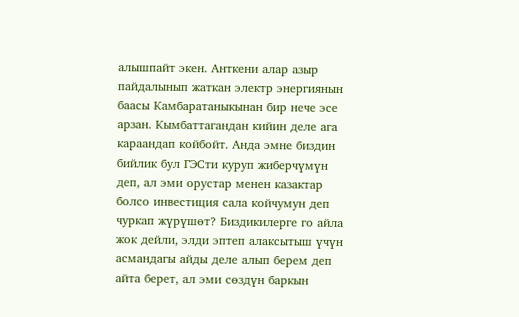алышпайт экен. Анткени алар азыр пайдалынып жаткан электр энергиянын баасы Камбаратаныкынан бир нече эсе арзан. Кымбаттагандан кийин деле ага караандап койбойт. Анда эмне биздин бийлик бул ГЭСти куруп жиберчүмүн деп, ал эми орустар менен казактар болсо инвестиция сала койчумун деп чуркап жүрүшөт? Биздикилерге го айла жок дейли, элди эптеп алаксытыш үчүн асмандагы айды деле алып берем деп айта берет, ал эми сөздүн баркын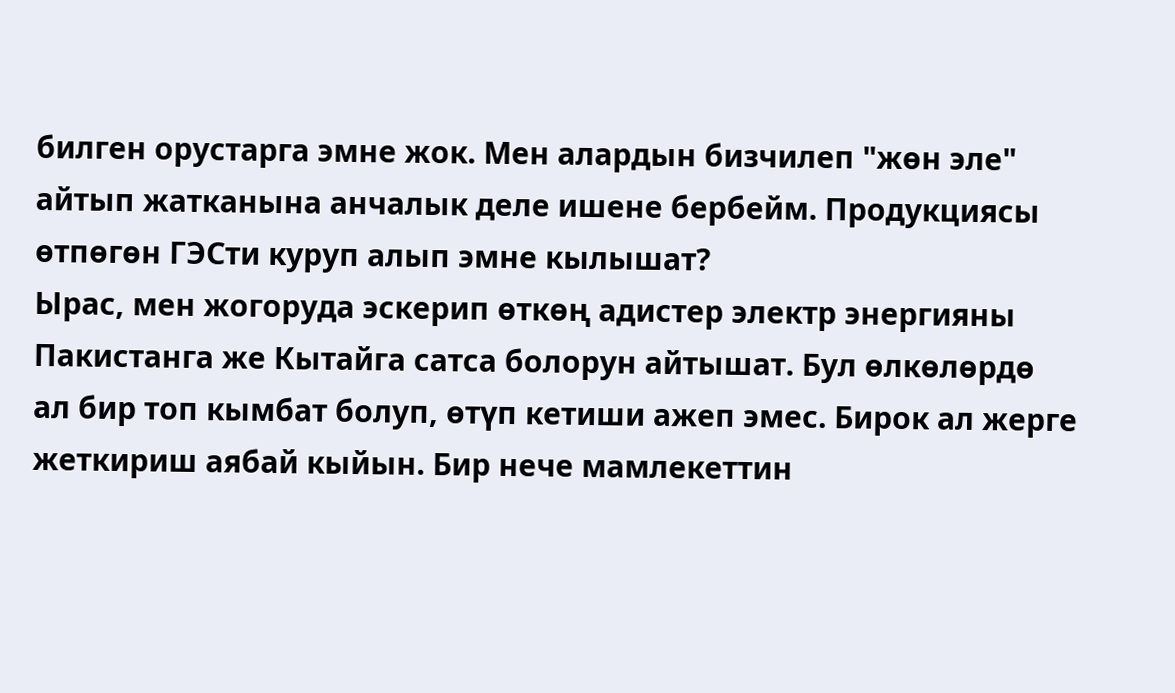билген орустарга эмне жок. Мен алардын бизчилеп "жөн эле" айтып жатканына анчалык деле ишене бербейм. Продукциясы өтпөгөн ГЭСти куруп алып эмне кылышат?
Ырас, мен жогоруда эскерип өткөң адистер электр энергияны Пакистанга же Кытайга сатса болорун айтышат. Бул өлкөлөрдө ал бир топ кымбат болуп, өтүп кетиши ажеп эмес. Бирок ал жерге жеткириш аябай кыйын. Бир нече мамлекеттин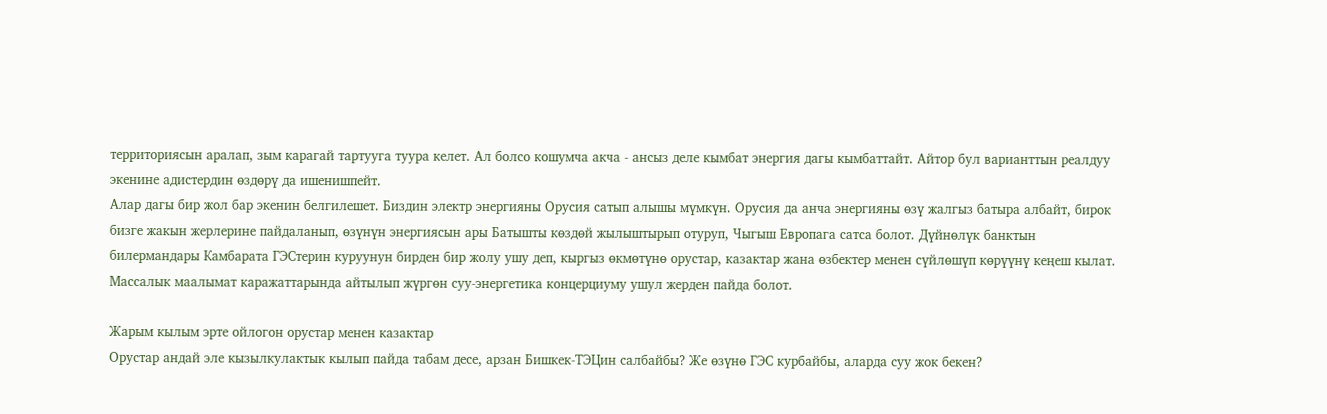территориясын аралап, зым карагай тартууга туура келет. Ал болсо кошумча акча - ансыз деле кымбат энергия дагы кымбаттайт. Айтор бул варианттын реалдуу экенине адистердин өздөрү да ишенишпейт.
Алар дагы бир жол бар экенин белгилешет. Биздин электр энергияны Орусия сатып алышы мүмкүн. Орусия да анча энергияны өзү жалгыз батыра албайт, бирок бизге жакын жерлерине пайдаланып, өзүнүн энергиясын ары Батышты көздөй жылыштырып отуруп, Чыгыш Европага сатса болот. Дүйнөлүк банктын билермандары Камбарата ГЭСтерин куруунун бирден бир жолу ушу деп, кыргыз өкмөтүнө орустар, казактар жана өзбектер менен сүйлөшүп көрүүнү кеңеш кылат. Массалык маалымат каражаттарында айтылып жүргөн суу-энергетика концерциуму ушул жерден пайда болот.

Жарым кылым эрте ойлогон орустар менен казактар
Орустар андай эле кызылкулактык кылып пайда табам десе, арзан Бишкек-ТЭЦин салбайбы? Же өзүнө ГЭС курбайбы, аларда суу жок бекен?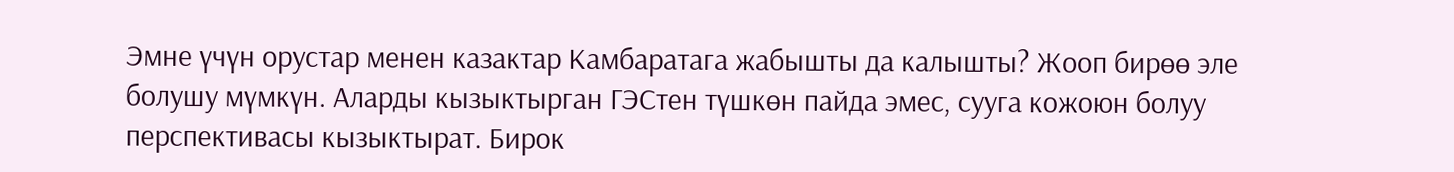Эмне үчүн орустар менен казактар Камбаратага жабышты да калышты? Жооп бирөө эле болушу мүмкүн. Аларды кызыктырган ГЭСтен түшкөн пайда эмес, сууга кожоюн болуу перспективасы кызыктырат. Бирок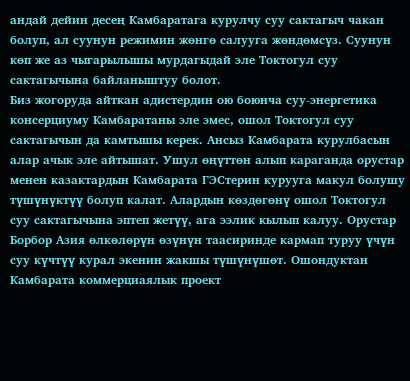андай дейин десең Камбаратага курулчу суу сактагыч чакан болуп, ал суунун режимин жөнгө салууга жөндөмсүз. Суунун көп же аз чыгарылышы мурдагыдай эле Токтогул суу сактагычына байланыштуу болот.
Биз жогоруда айткан адистердин ою боюнча суу-энергетика консерциуму Камбаратаны эле эмес, ошол Токтогул суу сактагычын да камтышы керек. Ансыз Камбарата курулбасын алар ачык эле айтышат. Ушул өңүттөн алып караганда орустар менен казактардын Камбарата ГЭСтерин курууга макул болушу түшүнүктүү болуп калат. Алардын көздөгөнү ошол Токтогул суу сактагычына эптеп жетүү, ага ээлик кылып калуу. Орустар Борбор Азия өлкөлөрүн өзүнүн таасиринде кармап туруу үчүн суу күчтүү курал экенин жакшы түшүнүшөт. Ошондуктан Камбарата коммерциаялык проект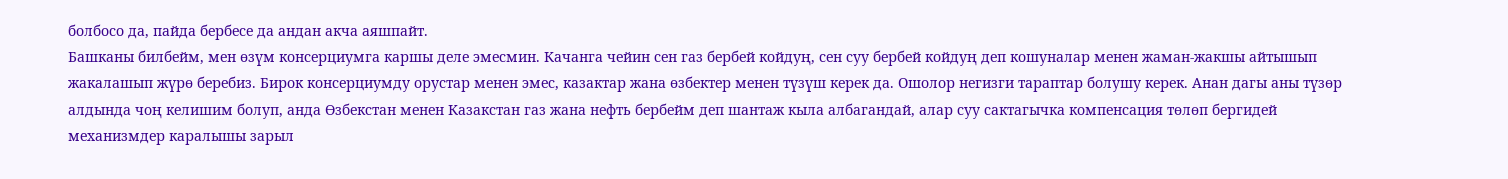болбосо да, пайда бербесе да андан акча аяшпайт.
Башканы билбейм, мен өзүм консерциумга каршы деле эмесмин. Качанга чейин сен газ бербей койдуң, сен суу бербей койдуң деп кошуналар менен жаман-жакшы айтышып жакалашып жүрө беребиз. Бирок консерциумду орустар менен эмес, казактар жана өзбектер менен түзүш керек да. Ошолор негизги тараптар болушу керек. Анан дагы аны түзөр алдында чоң келишим болуп, анда Өзбекстан менен Казакстан газ жана нефть бербейм деп шантаж кыла албагандай, алар суу сактагычка компенсация төлөп бергидей механизмдер каралышы зарыл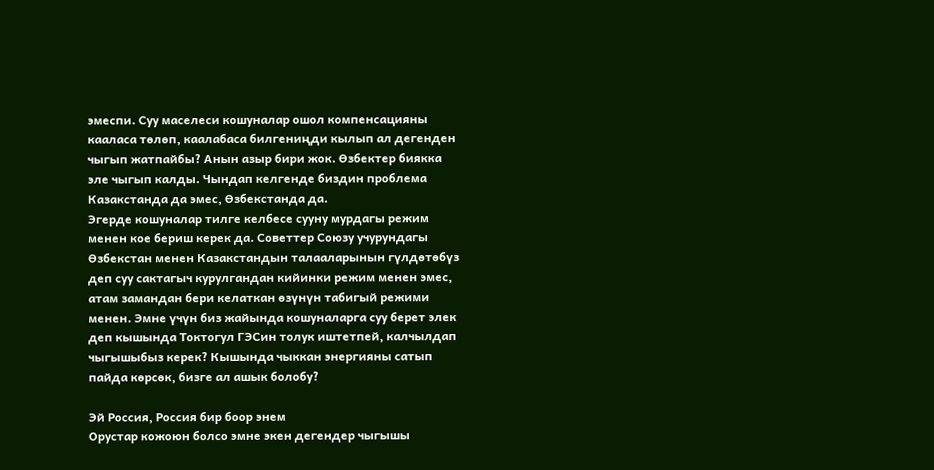эмеспи. Суу маселеси кошуналар ошол компенсацияны кааласа төлөп, каалабаса билгениңди кылып ал дегенден чыгып жатпайбы? Анын азыр бири жок. Өзбектер биякка эле чыгып калды. Чындап келгенде биздин проблема Казакстанда да эмес, Өзбекстанда да.
Эгерде кошуналар тилге келбесе сууну мурдагы режим менен кое бериш керек да. Советтер Союзу учурундагы Өзбекстан менен Казакстандын талааларынын гүлдөтөбүз деп суу сактагыч курулгандан кийинки режим менен эмес, атам замандан бери келаткан өзүнүн табигый режими менен. Эмне үчүн биз жайында кошуналарга суу берет элек деп кышында Токтогул ГЭСин толук иштетпей, калчылдап чыгышыбыз керек? Кышында чыккан энергияны сатып пайда көрсөк, бизге ал ашык болобу?

Эй Россия, Россия бир боор энем
Орустар кожоюн болсо эмне экен дегендер чыгышы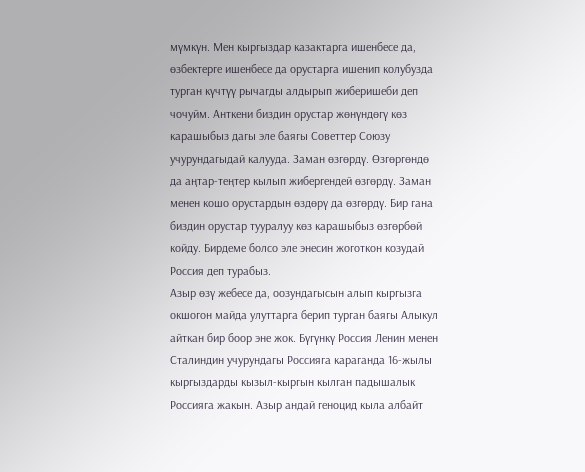мүмкүн. Мен кыргыздар казактарга ишенбесе да, өзбектерге ишенбесе да орустарга ишенип колубузда турган күчтүү рычагды алдырып жиберишеби деп чочуйм. Анткени биздин орустар жөнүндөгү көз карашыбыз дагы эле баягы Советтер Союзу учурундагыдай калууда. Заман өзгөрдү. Өзгөргөндө да аңтар-теңтер кылып жибергендей өзгөрдү. Заман менен кошо орустардын өздөрү да өзгөрдү. Бир гана биздин орустар тууралуу көз карашыбыз өзгөрбөй койду. Бирдеме болсо эле энесин жоготкон козудай Россия деп турабыз.
Азыр өзү жебесе да, оозундагысын алып кыргызга окшогон майда улуттарга берип турган баягы Алыкул айткан бир боор эне жок. Бүгүнкү Россия Ленин менен Сталиндин учурундагы Россияга караганда 16-жылы кыргыздарды кызыл-кыргын кылган падышалык Россияга жакын. Азыр андай геноцид кыла албайт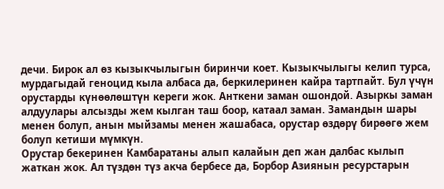дечи. Бирок ал өз кызыкчылыгын биринчи коет. Кызыкчылыгы келип турса, мурдагыдай геноцид кыла албаса да, беркилеринен кайра тартпайт. Бул үчүн орустарды күнөөлөштүн кереги жок. Анткени заман ошондой. Азыркы заман алдуулары алсызды жем кылган таш боор, катаал заман. Замандын шары менен болуп, анын мыйзамы менен жашабаса, орустар өздөрү бирөөгө жем болуп кетиши мүмкүн.
Орустар бекеринен Камбаратаны алып калайын деп жан далбас кылып жаткан жок. Ал түздөн түз акча бербесе да, Борбор Азиянын ресурстарын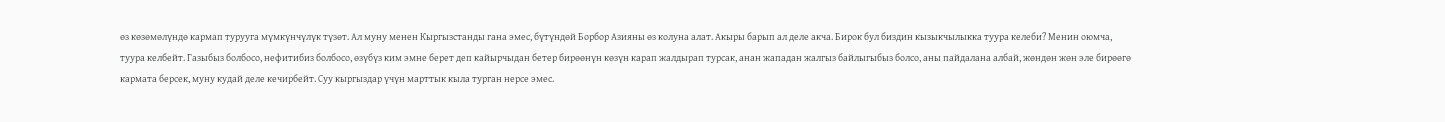өз көзөмөлүндө кармап турууга мүмкүнчүлүк түзөт. Ал муну менен Кыргызстанды гана эмес, бүтүндөй Борбор Азияны өз колуна алат. Акыры барып ал деле акча. Бирок бул биздин кызыкчылыкка туура келеби? Менин оюмча, туура келбейт. Газыбыз болбосо, нефитибиз болбосо, өзүбүз ким эмне берет деп кайырчыдан бетер бирөөнүн көзүн карап жалдырап турсак, анан жападан жалгыз байлыгыбыз болсо, аны пайдалана албай, жөндөн жөн эле бирөөгө кармата берсек, муну кудай деле кечирбейт. Суу кыргыздар үчүн марттык кыла турган нерсе эмес.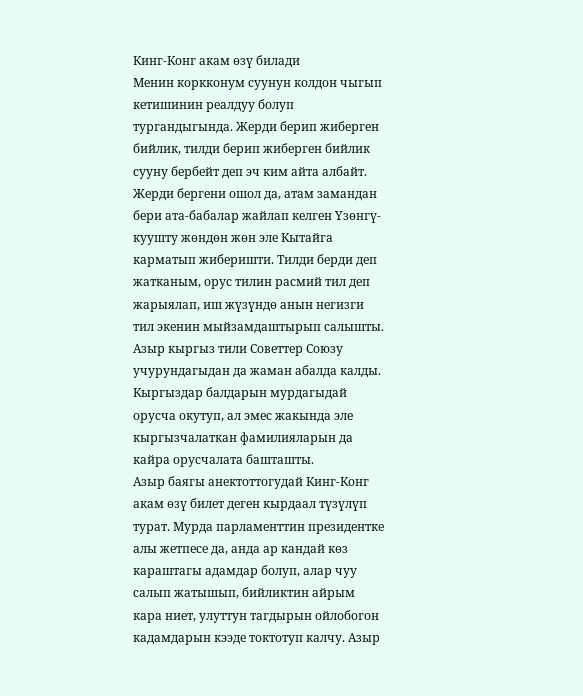Кинг-Конг акам өзү билади
Менин коркконум суунун колдон чыгып кетишинин реалдуу болуп тургандыгында. Жерди берип жиберген бийлик, тилди берип жиберген бийлик сууну бербейт деп эч ким айта албайт. Жерди бергени ошол да, атам замандан бери ата-бабалар жайлап келген Үзөнгү-куушту жөндөн жөн эле Кытайга карматып жиберишти. Тилди берди деп жатканым, орус тилин расмий тил деп жарыялап, иш жүзүндө анын негизги тил экенин мыйзамдаштырып салышты. Азыр кыргыз тили Советтер Союзу учурундагыдан да жаман абалда калды. Кыргыздар балдарын мурдагыдай орусча окутуп, ал эмес жакында эле кыргызчалаткан фамилияларын да кайра орусчалата башташты.
Азыр баягы анектоттогудай Кинг-Конг акам өзү билет деген кырдаал түзүлүп турат. Мурда парламенттин президентке алы жетпесе да, анда ар кандай көз караштагы адамдар болуп, алар чуу салып жатышып, бийликтин айрым кара ниет, улуттун тагдырын ойлобогон кадамдарын кээде токтотуп калчу. Азыр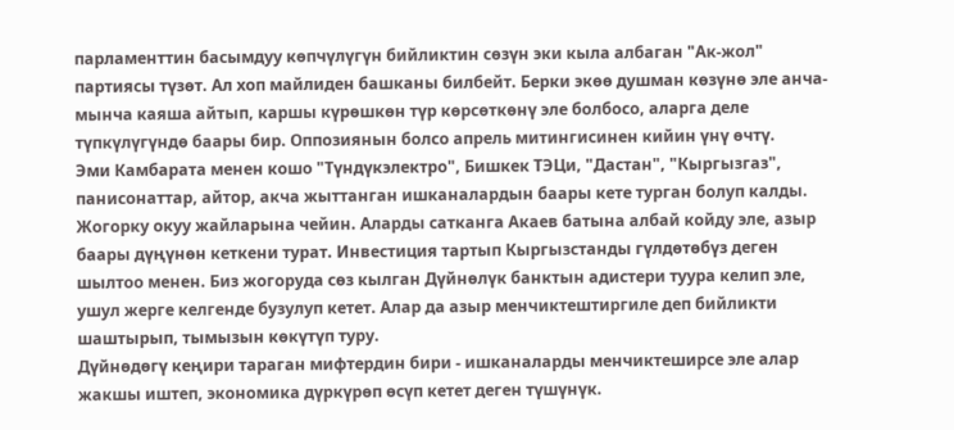парламенттин басымдуу көпчүлүгүн бийликтин сөзүн эки кыла албаган "Ак-жол" партиясы түзөт. Ал хоп майлиден башканы билбейт. Берки экөө душман көзүнө эле анча-мынча каяша айтып, каршы күрөшкөн түр көрсөткөнү эле болбосо, аларга деле түпкүлүгүндө баары бир. Оппозиянын болсо апрель митингисинен кийин үнү өчтү.
Эми Камбарата менен кошо "Түндүкэлектро", Бишкек ТЭЦи, "Дастан", "Кыргызгаз", панисонаттар, айтор, акча жыттанган ишканалардын баары кете турган болуп калды. Жогорку окуу жайларына чейин. Аларды сатканга Акаев батына албай койду эле, азыр баары дүңүнөн кеткени турат. Инвестиция тартып Кыргызстанды гүлдөтөбүз деген шылтоо менен. Биз жогоруда сөз кылган Дүйнөлүк банктын адистери туура келип эле, ушул жерге келгенде бузулуп кетет. Алар да азыр менчиктештиргиле деп бийликти шаштырып, тымызын көкүтүп туру.
Дүйнөдөгү кеңири тараган мифтердин бири - ишканаларды менчиктеширсе эле алар жакшы иштеп, экономика дүркүрөп өсүп кетет деген түшүнүк.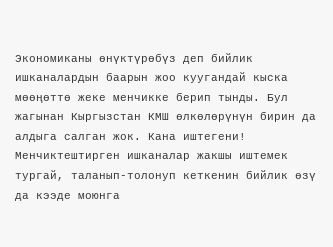Экономиканы өнүктүрөбүз деп бийлик ишканалардын баарын жоо куугандай кыска мөөңөттө жеке менчикке берип тынды. Бул жагынан Кыргызстан КМШ өлкөлөрүнүн бирин да алдыга салган жок. Кана иштегени! Менчиктештирген ишканалар жакшы иштемек тургай, таланып-толонуп кеткенин бийлик өзү да кээде моюнга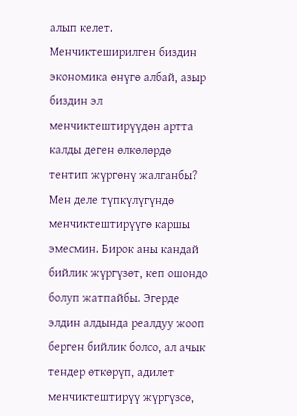алып келет. Менчиктеширилген биздин экономика өнүгө албай, азыр биздин эл менчиктештирүүдөн артта калды деген өлкөлөрдө тентип жүргөнү жалганбы?
Мен деле түпкүлүгүндө менчиктештирүүгө каршы эмесмин. Бирок аны кандай бийлик жүргүзөт, кеп ошондо болуп жатпайбы. Эгерде элдин алдында реалдуу жооп берген бийлик болсо, ал ачык тендер өткөрүп, адилет менчиктештирүү жүргүзсө,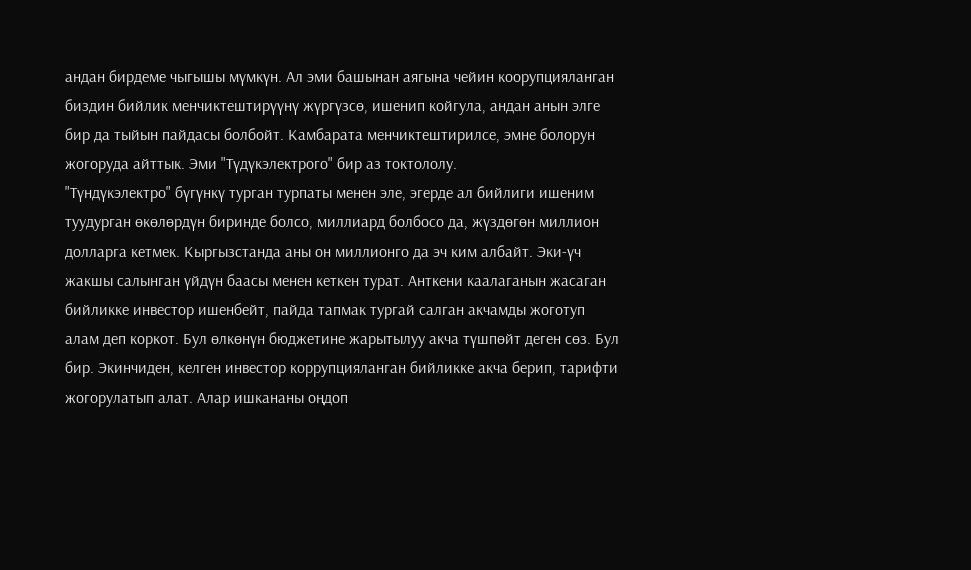андан бирдеме чыгышы мүмкүн. Ал эми башынан аягына чейин коорупцияланган биздин бийлик менчиктештирүүнү жүргүзсө, ишенип койгула, андан анын элге бир да тыйын пайдасы болбойт. Камбарата менчиктештирилсе, эмне болорун жогоруда айттык. Эми "Түдүкэлектрого" бир аз токтололу.
"Түндүкэлектро" бүгүнкү турган турпаты менен эле, эгерде ал бийлиги ишеним туудурган өкөлөрдүн биринде болсо, миллиард болбосо да, жүздөгөн миллион долларга кетмек. Кыргызстанда аны он миллионго да эч ким албайт. Эки-үч жакшы салынган үйдүн баасы менен кеткен турат. Анткени каалаганын жасаган бийликке инвестор ишенбейт, пайда тапмак тургай салган акчамды жоготуп алам деп коркот. Бул өлкөнүн бюджетине жарытылуу акча түшпөйт деген сөз. Бул бир. Экинчиден, келген инвестор коррупцияланган бийликке акча берип, тарифти жогорулатып алат. Алар ишкананы оңдоп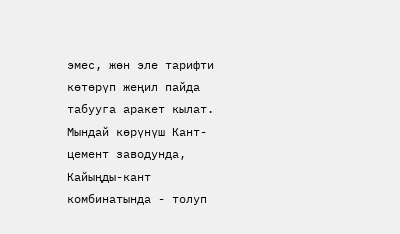эмес, жөн эле тарифти көтөрүп жеңил пайда табууга аракет кылат. Мындай көрүнүш Кант-цемент заводунда, Кайыңды-кант комбинатында - толуп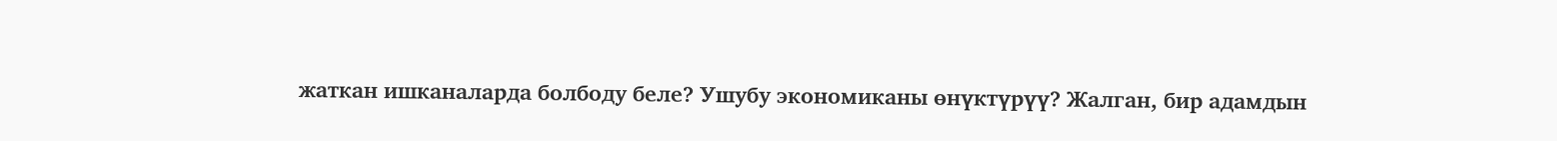жаткан ишканаларда болбоду беле? Ушубу экономиканы өнүктүрүү? Жалган, бир адамдын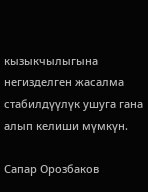кызыкчылыгына негизделген жасалма стабилдүүлүк ушуга гана алып келиши мүмкүн.

Сапар Орозбаков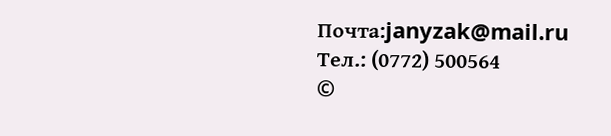Почта:janyzak@mail.ru
Тел.: (0772) 500564
©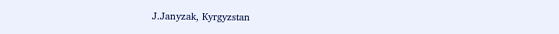J.Janyzak, Kyrgyzstan